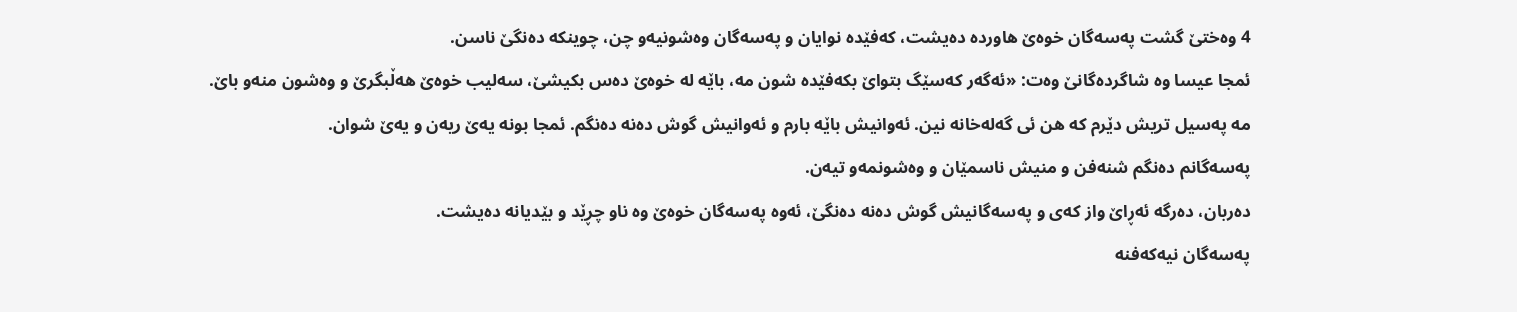4 وەختێ گشت پەسەگان خوەێ هاورده دەیشت، کەفێده نوایان و پەسەگان وەشونیەو چن، چوینکه دەنگێ ناسن.
ئمجا عیسا وه شاگردەگانێ وەت: «ئەگەر کەسێگ بتواێ بکەفێده شون مه، باێه له خوەێ دەس بکیشێ، سەلیب خوەێ هەڵبگرێ و وەشون منەو باێ.
مه پەسیل تریش دێرم که هن ئی گەلەخانه نین. ئەوانیش باێه بارم و ئەوانیش گوش دەنه دەنگم. ئمجا بونه یەێ ریەن و یەێ شوان.
پەسەگانم دەنگم شنەفن و منیش ناسمێان و وەشونمەو تیەن.
دەربان، دەرگه ئەڕاێ واز کەی و پەسەگانیش گوش دەنه دەنگێ، ئەوه پەسەگان خوەێ وه ناو چڕێد و بێدیانه دەیشت.
پەسەگان نیەکەفنه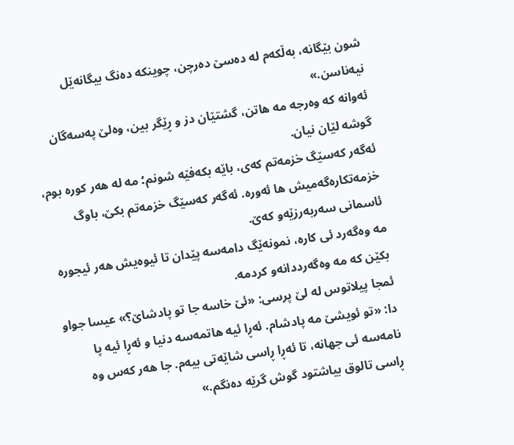شون بێگانه، بەڵکەم له دەسێ دەرچن، چوینکه دەنگ بیگانەێل نیەناسن.»
ئەوانه که وەرجه مه هاتن، گشتێان دز و ڕێگر بین، وەلێ پەسەگان گوشە لێان نیان.
ئەگەر کەسێگ خزمەتم کەی، باێه بکەفێه شونم؛ مه له هەر کوره بوم، خزمەتکارەگەمیش ها ئەوره. ئەگەر کەسێگ خزمەتم بکێ، باوگ ئاسمانی سەربەرزێەو کەێ.
مه وەگەرد ئی کاره، نمونەێگ دامەسه پێدان تا ئیوەیش هەر ئیجوره بکێن که مه وەگەرددانەو کردمه.
ئمجا پیلاتوس له لێ پرسی: «ئێ خاسه جا تو پادشاێ؟» عیسا جواو دا: «تو ئویشێ مه پادشام. ئەڕا ئیه هاتمەسه دنیا و ئەڕا ئیه پا نامەسه ئی جهانه، تا ئەڕا ڕاسی شاێەتی بیەم. جا هەر کەس وه ڕاسی تالوق بیاشتود گوش گرێه دەنگم.»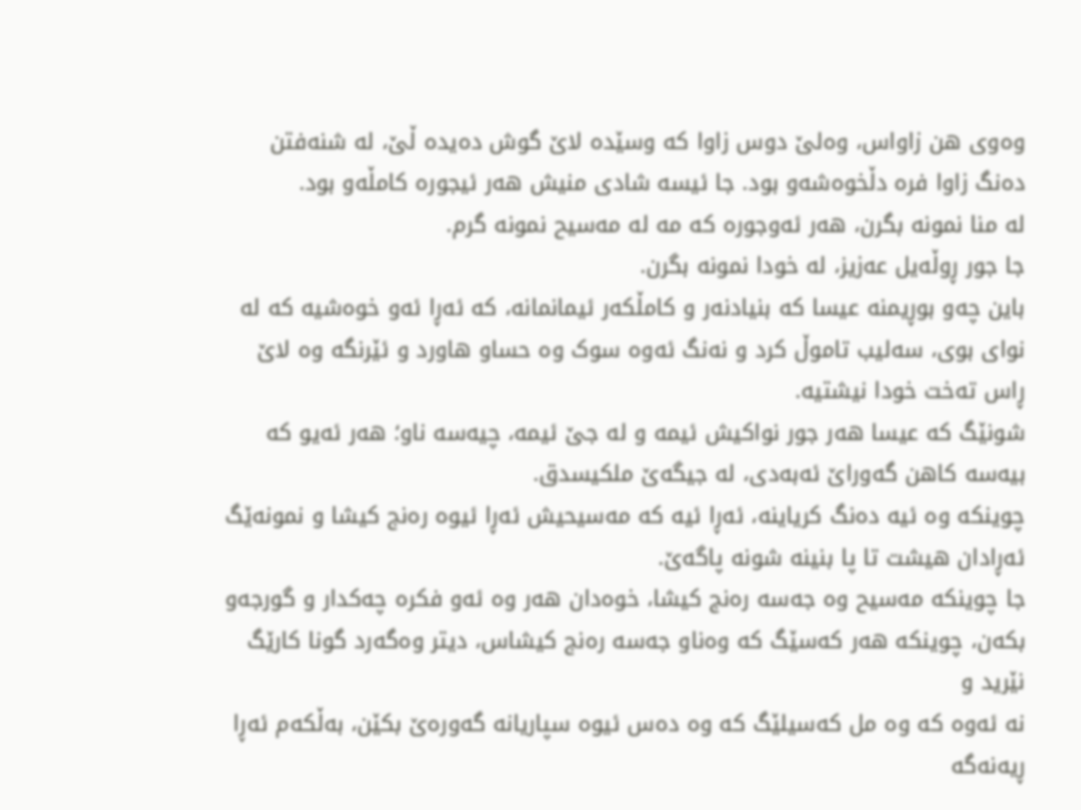وەوی هن زاواس، وەلێ دوس زاوا که وسێده لاێ گوش دەیده ڵێ، له شنەفتن دەنگ زاوا فره دڵخوەشەو بود. جا ئیسه شادی منیش هەر ئیجوره کامڵەو بود.
له منا نمونه بگرن، هەر ئەوجورە که مه له مەسیح نمونه گرم.
جا جور ڕوڵەیل عەزیز، له خودا نمونه بگرن.
باین چەو بوڕیمنه عیسا که بنیادنەر و کامڵکەر ئیمانمانه، که ئەڕا ئەو خوەشیه که له نوای بوی، سەلیب تاموڵ کرد و نەنگ ئەوه سوک وه حساو هاورد و ئێرنگه وه لاێ ڕاس تەخت خودا نيشتیه.
شونێگ که عیسا هەر جور نواکیش ئیمه و له جێ ئیمه، چیەسه ناو؛ هەر ئەیو که بیەسه کاهن گەوراێ ئەبەدی، له جیگەێ ملکیسدق.
چوینکه وه ئیه دەنگ کریاینه، ئەڕا ئیه که مەسیحیش ئەڕا ئیوه رەنج کیشا و نمونەێگ ئەڕادان هیشت تا پا بنینه شونه پاگەێ.
جا چوینکه مەسیح وه جەسه رەنج کیشا، خوەدان هەر وه ئەو فکره چەکدار و گورجەو بکەن، چوینکه هەر کەسێگ که وەناو جەسه رەنج کیشاس، دیتر وەگەرد گونا کارێگ نێرید و
نه ئەوه که وه مل کەسیلێگ که وه دەس ئیوه سپاریانه گەورەێ بکێن، بەڵکەم ئەڕا ڕیەنەگه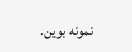نمونه بوین.